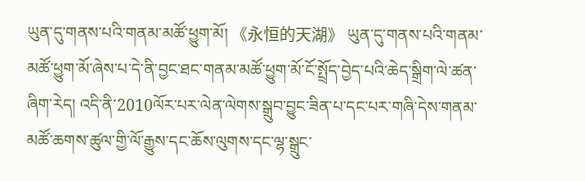ཡུན་དུ་གནས་པའི་གནམ་མཚོ་ཕྱུག་མོ། 《永恒的天湖》 ཡུན་དུ་གནས་པའི་གནམ་མཚོ་ཕྱུག་མོ་ཞེས་པ་དེ་ནི་བྱང་ཐང་གནམ་མཚོ་ཕྱུག་མོ་ངོ་སྤྲོད་བྱེད་པའི་ཆེད་སྒྲིག་ལེ་ཚན་ཞིག་རེད། འདི་ནི་2010ལོར་པར་ལེན་ལེགས་སྒྲུབ་བྱུང་ཟིན་པ་དང་པར་གཞི་དེས་གནམ་མཚོ་ཆགས་ཚུལ་གྱི་ལོ་རྒྱུས་དང་ཆོས་ལུགས་དང་ལྷ་སྒྲུང་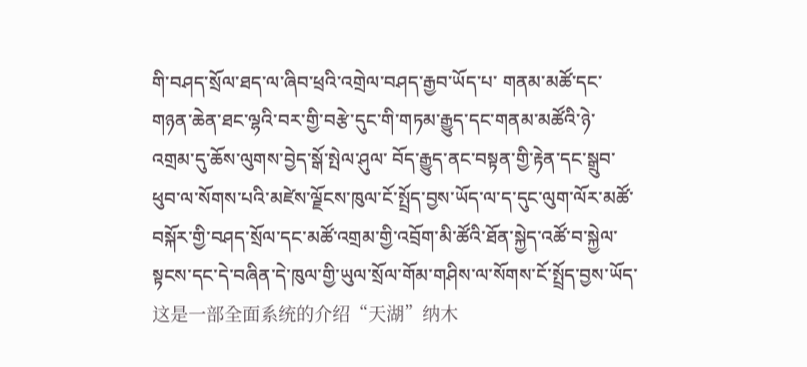གི་བཤད་སྲོལ་ཐད་ལ་ཞིབ་ཕྲའི་འགྲེལ་བཤད་རྒྱབ་ཡོད་པ་ གནམ་མཚོ་དང་གཉན་ཆེན་ཐང་ལྷའི་བར་གྱི་བརྩེ་དུང་གི་གཏམ་རྒྱུད་དང་གནམ་མཚོའི་ཉེ་འགྲམ་དུ་ཆོས་ལུགས་བྱེད་སྒོ་སྤེལ་ཤུལ་ བོད་རྒྱུད་ནང་བསྟན་གྱི་རྟེན་དང་སྒྲུབ་ཕུབ་ལ་སོགས་པའི་མཛེས་ལྗོངས་ཁུལ་ངོ་སྤྲོད་བྱས་ཡོད་ལ་ད་དུང་ལུག་ལོར་མཚོ་བསྐོར་གྱི་བཤད་སྲོལ་དང་མཚོ་འགྲམ་གྱི་འབྲོག་མི་ཚོའི་ཐོན་སྐྱེད་འཚོ་བ་སྐྱེལ་སྟངས་དང་དེ་བཞིན་དེ་ཁུལ་གྱི་ཡུལ་སྲོལ་གོམ་གཤིས་ལ་སོགས་ངོ་སྤྲོད་བྱས་ཡོད་ 这是一部全面系统的介绍“天湖”纳木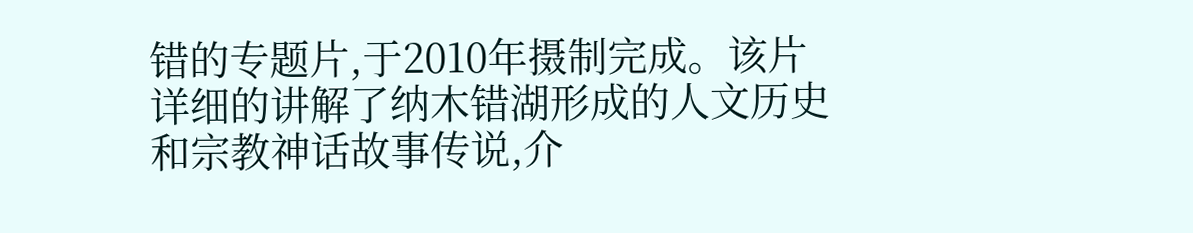错的专题片,于2010年摄制完成。该片详细的讲解了纳木错湖形成的人文历史和宗教神话故事传说,介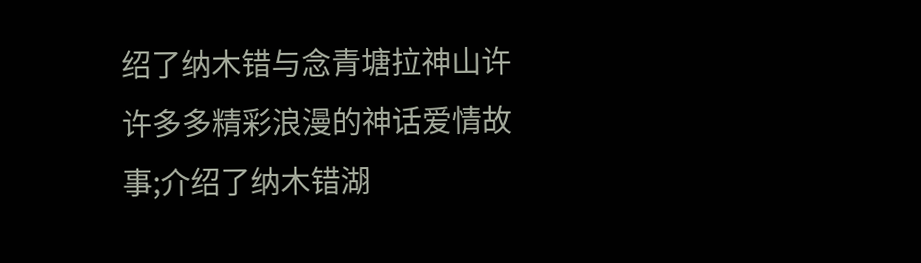绍了纳木错与念青塘拉神山许许多多精彩浪漫的神话爱情故事;介绍了纳木错湖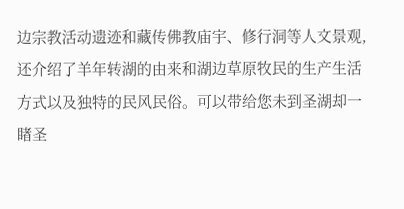边宗教活动遗迹和藏传佛教庙宇、修行洞等人文景观,还介绍了羊年转湖的由来和湖边草原牧民的生产生活方式以及独特的民风民俗。可以带给您未到圣湖却一睹圣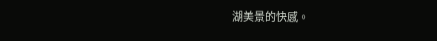湖美景的快感。